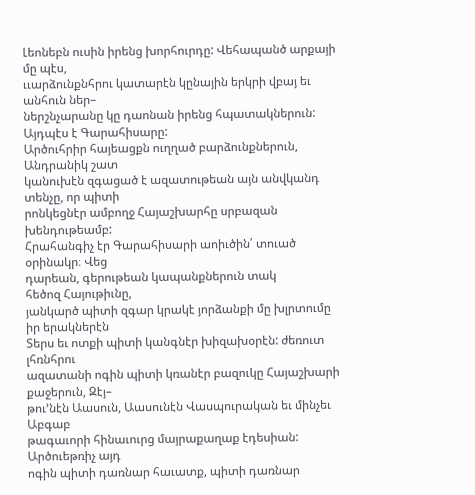Լեոնեբն ուսին իրենց խորհուրդը: Վեհապանծ արքայի մը պէս,
ււարձունքնհրու կատարէն կընային երկրի վբայ եւ անհուն ներ–
ներշնչարանը կը դաոնան իրենց հպատակներուն:
Այդպէս է Գարահիսարը:
Արծուհրիր հայեացքն ուղղած բարձունքներուն, Անդրանիկ շատ
կանուխէն զգացած է ազատութեան այն անվկանդ տենչը, որ պիտի
րոնկեցնէր ամբողջ Հայաշխարհը սրբազան խենդութեամբ:
Հրահանգիչ էր Գարահիսարի աոիւծին՛ տուած օրինակր։ Վեց
դարեան, գերութեան կապանքներուն տակ
հեծոզ Հայութիւնը,
յանկարծ պիտի զգար կրակէ յորձանքի մը խլրտումը իր երակներէն
Տերս եւ ոտքի պիտի կանգնէր խիզախօրէն: ժեռուտ լհռնհրու
ազատանի ոգին պիտի կռանէր բազուկը Հայաշխարի քաջերուն, Զէյ–
թու՚նէն Աասուն, Աասունէն Վասպուրական եւ մինչեւ Աբգաբ
թագաւորի հինաւուրց մայրաքաղաք էդեսիան: Արծուեթռիչ այդ
ոգին պիտի դառնար հաւատք, պիտի դառնար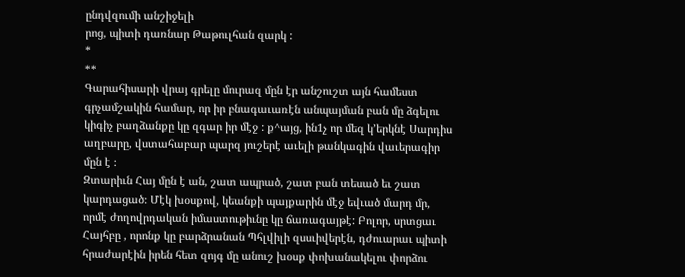ընդվզումի անշիջելի
րոց, պիտի դառնար Թաթուլհան զարկ :
*
**
Գարահիսարի վրայ գրելը մուրազ մըն էր անշուշտ այն համեստ
գրչամշակին համար, որ իր բնագաւառէն անպայման բան մը ձգելու
կիգիչ բաղձանքը կը զգար իր մէջ : ք^այց, ին1չ որ մեզ կ՚երկնէ Սարդիս
աղբարը, վստահաբար պարզ յուշերէ աւելի թանկագին վաւերագիր
մըն է ։
Զտարիւն Հայ մըն է ան, շատ ապրած, շատ բան տեսած եւ շատ
կարդացած։ Մէկ խօսքով, կեանքի պայքարին մէջ եվւած մարդ մր,
որմէ ժողովրդական իմաստութիւնը կը ճառագայթէ: Բոլոր, սրտցաւ
Հայհբը , որոնք կը բարձրանան Պհլվիլի զսսւիվերէն, դժուարաւ պիտի
հրաժարէին իրեն հետ զոյգ մը անուշ խօսք փոխանակելու փորձու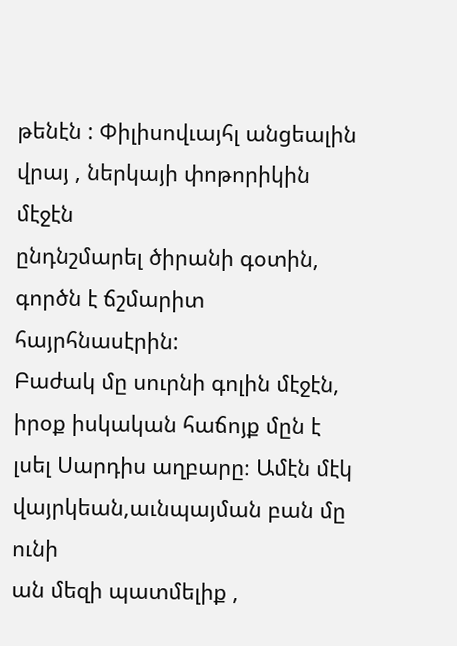թենէն : Փիլիսովւայհլ անցեալին վրայ , ներկայի փոթորիկին մէջէն
ընդնշմարել ծիրանի գօտին, գործն է ճշմարիտ հայրհնասէրին:
Բաժակ մը սուրնի գոլին մէջէն, իրօք իսկական հաճոյք մըն է
լսել Սարդիս աղբարը։ Ամէն մէկ վայրկեան,աւնպայման բան մը ունի
ան մեզի պատմելիք ,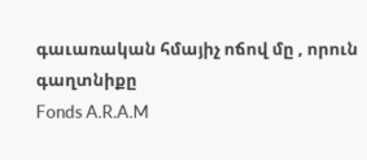գաւառական հմայիչ ոճով մը , որուն գաղտնիքը
Fonds A.R.A.M